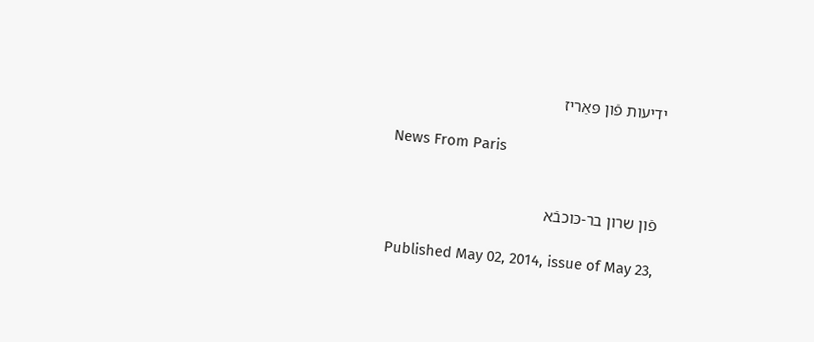ידיעות פֿון פּאַריז

News From Paris


פֿון שרון בר-כּוכבֿא

Published May 02, 2014, issue of May 23,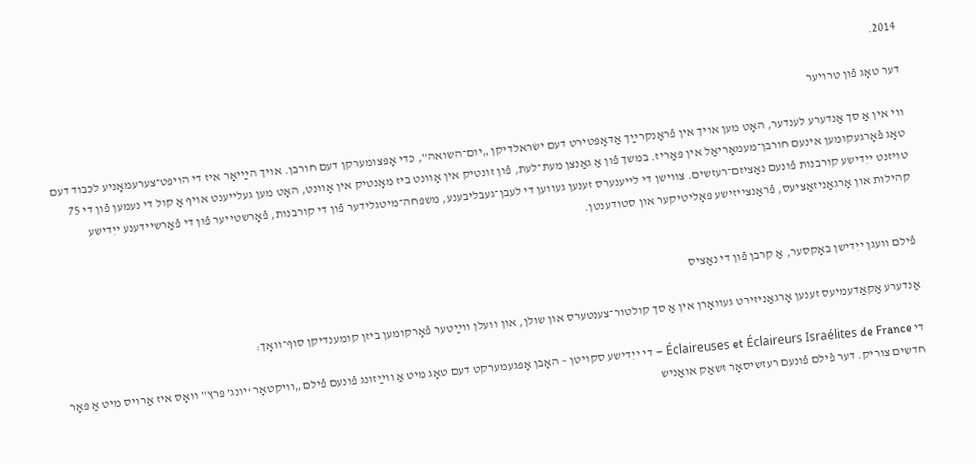2014.

דער טאָג פֿון טרויער

ווי אין אַ סך אַנדערע לענדער, האָט מען אויך אין פֿראַנקרײַך אַדאָפּטירט דעם ישׂראלדיקן „יום־השואה‟, כּדי אָפּצומערקן דעם חורבן. אויך הײַיאָר איז די הויפּט־צערעמאָניע לכּבוד דעם טאָג פֿאָרגעקומען אינעם חורבן־מעמאָריאַל אין פּאַריז. במשך פֿון אַ גאַנצן מעת־לעת, פֿון זונטיק אין אָוונט ביז מאָנטיק אין אָוונט, האָט מען געלייענט אויף אַ קול די נעמען פֿון די 75 טויזנט ייִדישע קורבנות פֿונעם נאַציזם־רעזשים. צווישן די לייענערס זענען געווען די לעבן־געבליבענע, משפּחה־מיטגלידער פֿון די קורבנות, פֿאָרשטייער פֿון די פֿאַרשיידענע ייִדישע קהילות און אָרגאַניזאַציעס, פֿראַנצייזישע פּאָליטיקער און סטודענטן.


פֿילם וועגן ייִדישן באָקסער, אַ קרבן פֿון די נאַציס

אַנדערע אַקאַדעמיעס זענען אָרגאַניזירט געוואָרן אין אַ סך קולטור־צענטערס און שולן, און וועלן ווײַטער פֿאָרקומען ביזן קומענדיקן סוף־וואָך:

די Éclaireuses et Éclaireurs Israélites de France – די ייִדישע סקויטן – האָבן אָפּגעמערקט דעם טאָג מיט אַ ווײַזונג פֿונעם פֿילם „וויקטאָר ‘יונג’ פּרץ‟ וואָס איז אַרויס מיט אַ פּאָר חדשים צוריק. דער פֿילם פֿונעם רעזשיסאָר זשאַק אואַניש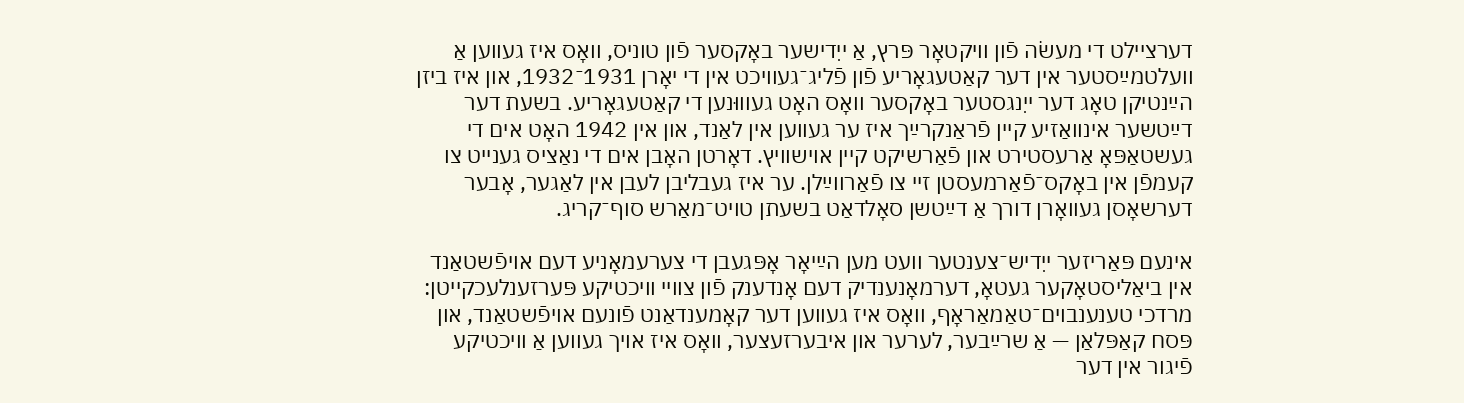דערציילט די מעשׂה פֿון וויקטאָר פּרץ, אַ ייִדישער באָקסער פֿון טוניס, וואָס איז געווען אַ וועלטמײַסטער אין דער קאַטעגאָריע פֿון פֿליג־געוויכט אין די יאָרן 1931־1932, און איז ביזן הײַנטיקן טאָג דער ייִנגסטער באָקסער וואָס האָט געוווּנען די קאַטעגאָריע. בשעת דער דײַטשער אינוואַזיע קיין פֿראַנקרײַך איז ער געווען אין לאַנד, און אין 1942 האָט אים די געשטאַפּאָ אַרעסטירט און פֿאַרשיקט קיין אוישוויץ. דאָרטן האָבן אים די נאַציס גענייט צו קעמפֿן אין באָקס־פֿאַרמעסטן זיי צו פֿאַרווײַלן. ער איז געבליבן לעבן אין לאַגער, אָבער דערשאָסן געוואָרן דורך אַ דײַטשן סאָלדאַט בשעתן טויט־מאַרש סוף־קריג.

אינעם פּאַריזער ייִדיש־צענטער וועט מען הײַיאָר אָפּגעבן די צערעמאָניע דעם אויפֿשטאַנד אין ביאַליסטאָקער געטאָ, דערמאָנענדיק דעם אָנדענק פֿון צוויי וויכטיקע פּערזענלעכקייטן: מרדכי טענענבוים־טאַמאַראָף, וואָס איז געווען דער קאָמענדאַנט פֿונעם אויפֿשטאַנד, און פּסח קאַפּלאַן — אַ שרײַבער, לערער און איבערזעצער, וואָס איז אויך געווען אַ וויכטיקע פֿיגור אין דער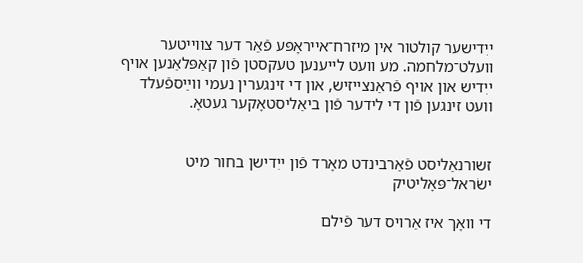ייִדישער קולטור אין מיזרח־אייראָפּע פֿאַר דער צווייטער וועלט־מלחמה. מע וועט לייענען טעקסטן פֿון קאַפּלאַנען אויף ייִדיש און אויף פֿראַנצייזיש, און די זינגערין נעמי ווײַספֿעלד וועט זינגען פֿון די לידער פֿון ביאַליסטאָקער געטאָ.


זשורנאַליסט פֿאַרבינדט מאָרד פֿון ייִדישן בחור מיט ישׂראל־פּאָליטיק

די וואָך איז אַרויס דער פֿילם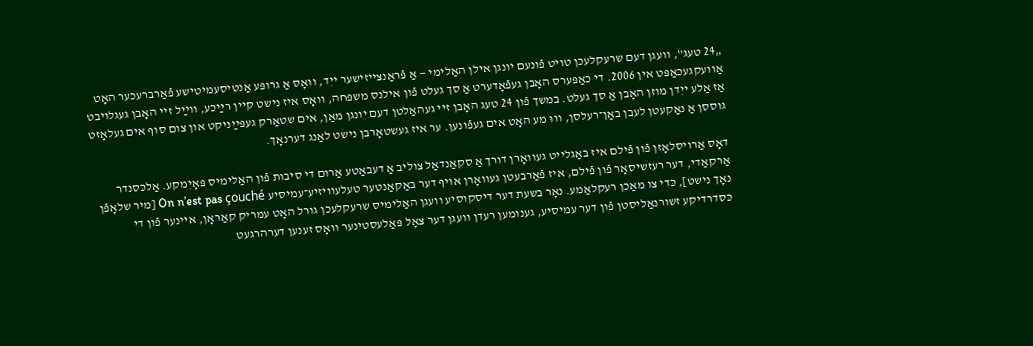„24 טעג‟, וועגן דעם שרעקלעכן טויט פֿונעם יונגן אילן האַלימי — אַ פֿראַנצייזישער ייִד, וואָס אַ גרופּע אַנטיסעמיטישע פֿאַרברעכער האָט אַוועקגעכאַפּט אין 2006. די כאַפּערס האָבן געפֿאָדערט אַ סך געלט פֿון אילנס משפּחה, וואָס איז נישט קיין רײַכע, ווײַל זיי האָבן געגלויבט אַז אַלע ייִדן מוזן האָבן אַ סך געלט. במשך פֿון 24 טעג האָבן זיי געהאַלטן דעם יונגן מאַן, אים שטאַרק געפּײַניקט און צום סוף אים געלאָזט גוססן אַ נאַקעטן לעבן באַן־רעלסן, וווּ מע האָט אים געפֿונען. ער איז געשטאָרבן נישט לאַנג דערנאָך.

דאָס אַרויסלאָזן פֿון פֿילם איז באַגלייט געוואָרן דורך אַ סקאַנדאַל צוליב אַ דעבאַטע אַרום די סיבות פֿון האַלימיס פּאָיִמקע. אַלכּסנדר אַרקאַדי, דער רעזשיסאָר פֿון פֿילם, איז פֿאַרבעטן געוואָרן אויף דער באַקאַנטער טעלעוויזיע־עמיסיע On n’est pas çouché [מיר שלאָפֿן נאָך נישט], כּדי צו מאַכן רעקלאַמע. נאָר בשעת דער דיסקוסיע וועגן האַלימיס שרעקלעכן גורל האָט עמריק קאַראָן, איינער פֿון די כּסדרדיקע זשורנאַליסטן פֿון דער עמיסיע, גענומען רעדן וועגן דער צאָל פּאַלעסטינער וואָס זענען דערהרגעט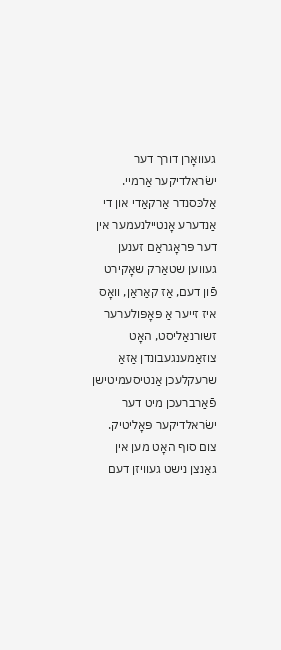געוואָרן דורך דער ישׂראלדיקער אַרמיי. אַלכּסנדר אַרקאַדי און די אַנדערע אָנטיילנעמער אין דער פּראָגראַם זענען געווען שטאַרק שאָקירט פֿון דעם, אַז קאַראַן, וואָס איז זייער אַ פּאָפּולערער זשורנאַליסט, האָט צוזאַמענגעבונדן אַזאַ שרעקלעכן אַנטיסעמיטישן פֿאַרברעכן מיט דער ישׂראלדיקער פּאָליטיק. צום סוף האָט מען אין גאַנצן נישט געוויזן דעם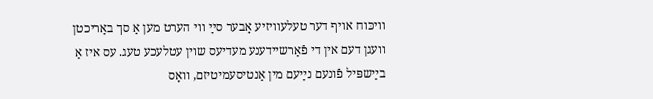וויכּוח אויף דער טעלעוויזיע אָבער סײַ ווי הערט מען אַ סך באַריכטן וועגן דעם אין די פֿאַרשיידענע מעדיעס שוין עטלעכע טעג. עס איז אַ בײַשפּיל פֿונעם נײַעם מין אַנטיסעמיטיזם, וואָס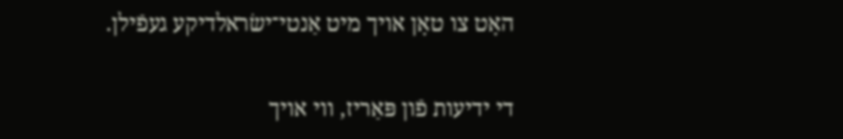האָט צו טאָן אויך מיט אַנטי־ישׂראלדיקע געפֿילן.

די ידיעות פֿון פּאַריז, ווי אויך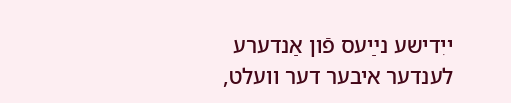ייִדישע נײַעס פֿון אַנדערע לענדער איבער דער וועלט,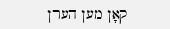קאָן מען הערן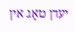יעדן טאָג אין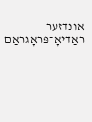אונדזער ראַדיאָ־פּראָגראַם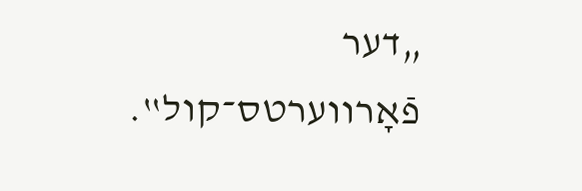„דער פֿאָרווערטס־קול‟.